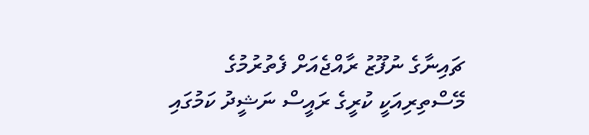ޗައިނާގެ ނުފޫޒު ރާއްޖެއަށް ފެތުރުމުގެ މޭސްތިރިއަކީ ކުރީގެ ރައީސް ނަޝީދު ކަމުގައި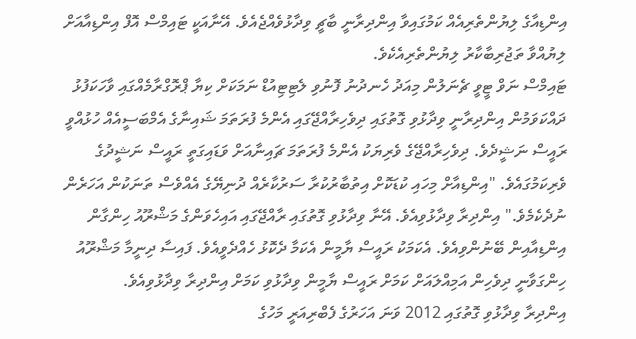އިންޑިއާގެ ލިޔުންތެރިއެއް ކަމުގައިވާ އިންދިރާނީ ބާޗީ ވިދާޅުވެއްޖެއެވެ. އޭނާއަކީ ޓައިމްސް އޮފް އިންޑިއާއަށް ލިޔުއްވާ ތަޖުރިބާކާރު ލިޔުންތެރިއެކެވެ.
ޓައިމްސް ނަވް ޓީވީ ޗެނަލުން މިއަދު ހެނދުނު ފޮނުވި ލެޓިޓިއުޑް ނަމަކަށް ކިޔާ ޕްރޮގްރާމެއްގައި ވާހަކަފުޅު ދައްކަވަމުން އިންދިރާނީ ވިދާޅުވި ގޮތުގައި ދިވެހިރާއްޖޭގައި އެންމެ ފުރަތަމަ ޝައިނާގެ އެމްބަސީއެއް ހުޅުއްވީ ރައީސް ނަޝީދެވެ. ދިވެހިރާއްޖޭގެ ވެރިޔަކު އެންމެ ފުރަތަމަ ޗައިނާއަށް ވަޑައިގަތީ ރައީސް ނަޝީދުގެ ވެރިކަމުގައެވެ. "އިންޑިއާށް މިހައި ކުޑަކޮށް އިތުބާރުކުރާ ސަރުކާރެއް ދުނިޔޭގެ އެއްވެސް ތަނަކުން އަހަރެން ނުދެކެމެވެ." އިންދިރާ ވިދާޅުވިއެވެ. އޭނާ ވިދާޅުވި ގޮތުގައި ރާއްޖޭގައި އައިހެވަންގެ މަޝްރޫއު ހިންގާން އިންޑިއާއިން ބޭނުންވިއެވެ. އެކަމަކު ރައީސް ޔާމީން އެކަމާ ދެކޮޅު ހެއްދެވީއެވެ. ފައިސާ ދިނީމާ މަޝްރޫއު ހިންގަވާނީ ދިވެހިން އަމިއްލައަށް ކަމަށް ރައީސް ޔާމީން ވިދާޅުވި ކަމަށް އިންދިރާ ވިދާޅުވިއެވެ.
އިންދިރާ ވިދާޅުވި ގޮތުގައި 2012 ވަނަ އަހަރުގެ ފެބްރިއަރީ މަހުގެ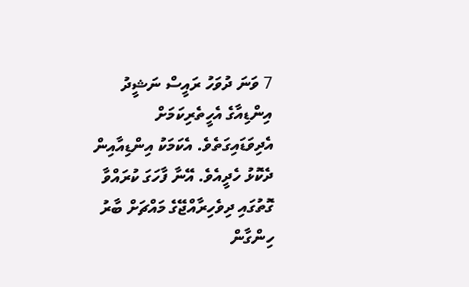7 ވަނަ ދުވަހު ރައީސް ނަޝީދު އިންޑިއާގެ އެހީތެރިކަމަށް އެދިވަޑައިގަތެވެ. އެކަމަކު އިންޑިއާއިން ދެކޮޅު ހެދީއެވެ. އޭނާ ފާހަގަ ކުރައްވާ ގޮތުގައި ދިވެހިރާއްޖޭގެ މައްޗަށް ބާރު ހިންގާން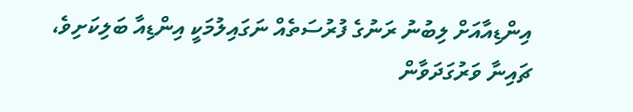އިންޑިއާއަށް ލިބުނު ރަނުގެ ފުރުސަތެއް ނަގައިލުމަކީ އިންޑިއާ ބަލިކަށިވެ، ޗައިނާ ވަރުގަދަވާން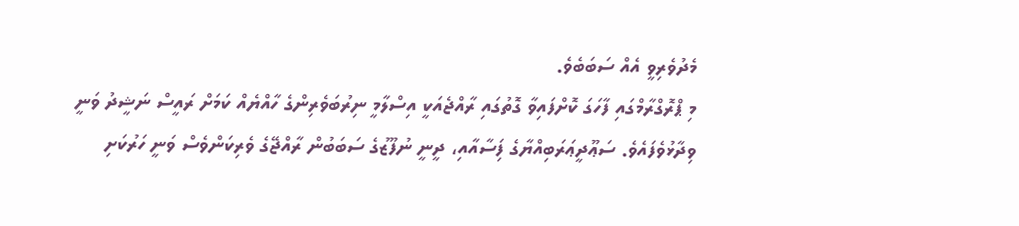މެދުވެރިވީ އެއް ސަބަބެވެ.
މި ޕްރޮގްރާމްގައި ފާހަގަ ކޮށްފައިވާ ގޮތުގައި ރާއްޖެއަކީ އިސްލާމީ ނިރުބަވެރިންގެ ހާއްޔެއް ކަމަށް ރައީސް ނަޝީދު ވަނީ ވިދާޅުވެފައެވެ. ސަޢޫދީޢަރަބިއްޔާގެ ފަިސާއާއި، ދީނީ ނުފޫޒުގެ ސަބަބުން ރާއްޖޭގެ ވެރިކަންވެސް ވަނީ ހަރުކަށި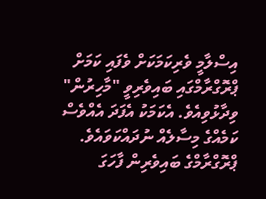އިސްލާމީ ވެރިކަމަކަށް ވެފައި ކަމަށް ޕްރޮގްރާމްގައި ބައިވެރިވީ "މާހިރުން" ވިދާޅުވިއެވެ. އެކަމަކު އެފަދަ އެއްވެސް ކަމެއްގެ މިސާލެއް ނުދައްކަވައެވެ.
ޕްރޮގްރާމްގެ ބައިވެރިން ފާހަގަ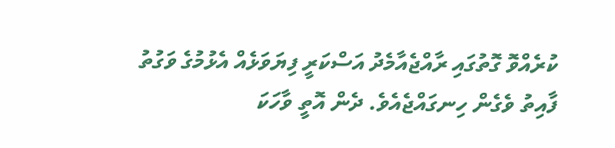ކުރެއްވޮ ގޮތުގައި ރާއްޖެއާމެދު އަސްކަރީ ފިޔަވަޅެއް އެޅުމުގެ ވަގުތު ފާއިތު ވެގެން ހިނގައްޖެއެވެ. ދެން އޮތީ ވާހަކަ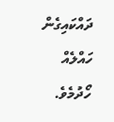ދައްކައިގެން ހައްލެއް ހޯދުމެވެ.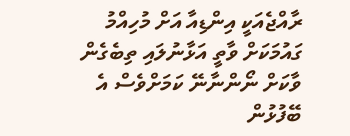ރާއްޖެއަކީ އިންޑިއާ އަށް މުހިއްމު ގައުމަކަށް ވާތީ އަޅާނުލައި ތިބެގެން ވާކަށް ނޯންނާނޭ ކަމަށްވެސް އެ ބޭފުޅުން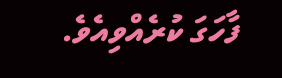ފާހަގަ ކުރެއްވިއެވެ.